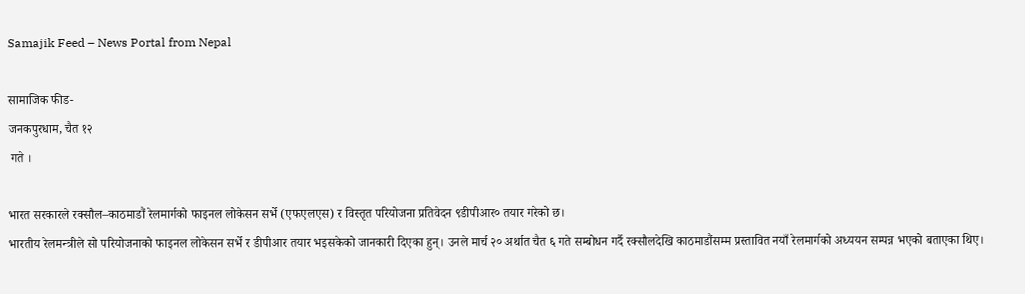Samajik Feed – News Portal from Nepal

सामाजिक फीड-
जनकपुरधाम, चैत १२
 गते ।

भारत सरकारले रक्सौल–काठमाडौं रेलमार्गको फाइनल लोकेसन सर्भे (एफएलएस) र विस्तृत परियोजना प्रतिवेदन ९डीपीआर० तयार गरेको छ।
भारतीय रेलमन्त्रीले सो परियोजनाको फाइनल लोकेसन सर्भे र डीपीआर तयार भइसकेको जानकारी दिएका हुन्। उनले मार्च २० अर्थात चैत ६ गते सम्बोधन गर्दै रक्सौलदेखि काठमाडौंसम्म प्रस्तावित नयाँ रेलमार्गको अध्ययन सम्पन्न भएको बताएका थिए।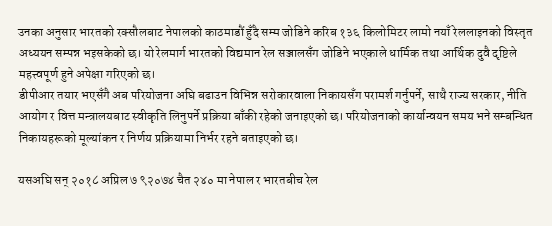उनका अनुसार भारतको रक्सौलबाट नेपालको काठमाडौं हुँदै सम्म जोडिने करिब १३६ किलोमिटर लामो नयाँ रेललाइनको विस्तृत अध्ययन सम्पन्न भइसकेको छ। यो रेलमार्ग भारतको विद्यमान रेल सञ्जालसँग जोडिने भएकाले धार्मिक तथा आर्थिक दुवै दृष्टिले महत्त्वपूर्ण हुने अपेक्षा गरिएको छ।
डीपीआर तयार भएसँगै अब परियोजना अघि बढाउन विभिन्न सरोकारवाला निकायसँग परामर्श गर्नुपर्ने, साथै राज्य सरकार, नीति आयोग र वित्त मन्त्रालयबाट स्वीकृति लिनुपर्ने प्रक्रिया बाँकी रहेको जनाइएको छ। परियोजनाको कार्यान्वयन समय भने सम्बन्धित निकायहरूको मूल्यांकन र निर्णय प्रक्रियामा निर्भर रहने बताइएको छ।

यसअघि सन् २०१८ अप्रिल ७ ९२०७४ चैत २४० मा नेपाल र भारतबीच रेल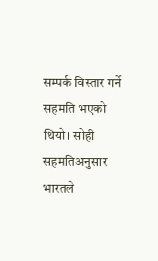सम्पर्क विस्तार गर्ने सहमति भएको थियो। सोही सहमतिअनुसार भारतले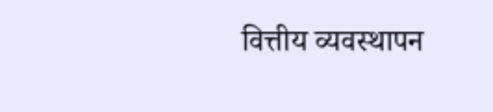वित्तीय व्यवस्थापन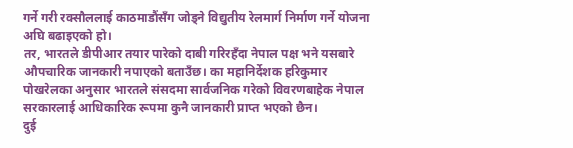गर्ने गरी रक्सौललाई काठमाडौंसँग जोड्ने विद्युतीय रेलमार्ग निर्माण गर्ने योजना अघि बढाइएको हो।
तर, भारतले डीपीआर तयार पारेको दाबी गरिरहँदा नेपाल पक्ष भने यसबारे औपचारिक जानकारी नपाएको बताउँछ। का महानिर्देशक हरिकुमार पोखरेलका अनुसार भारतले संसदमा सार्वजनिक गरेको विवरणबाहेक नेपाल सरकारलाई आधिकारिक रूपमा कुनै जानकारी प्राप्त भएको छैन।
दुई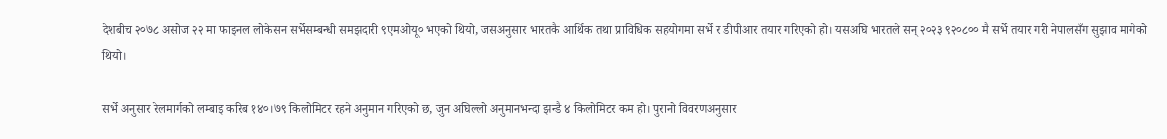देशबीच २०७८ असोज २२ मा फाइनल लोकेसन सर्भेसम्बन्धी समझदारी ९एमओयू० भएको थियो, जसअनुसार भारतकै आर्थिक तथा प्राविधिक सहयोगमा सर्भे र डीपीआर तयार गरिएको हो। यसअघि भारतले सन् २०२३ ९२०८०० मै सर्भे तयार गरी नेपालसँग सुझाव मागेको थियो।

सर्भे अनुसार रेलमार्गको लम्बाइ करिब १४०।७९ किलोमिटर रहने अनुमान गरिएको छ, जुन अघिल्लो अनुमानभन्दा झन्डै ४ किलोमिटर कम हो। पुरानो विवरणअनुसार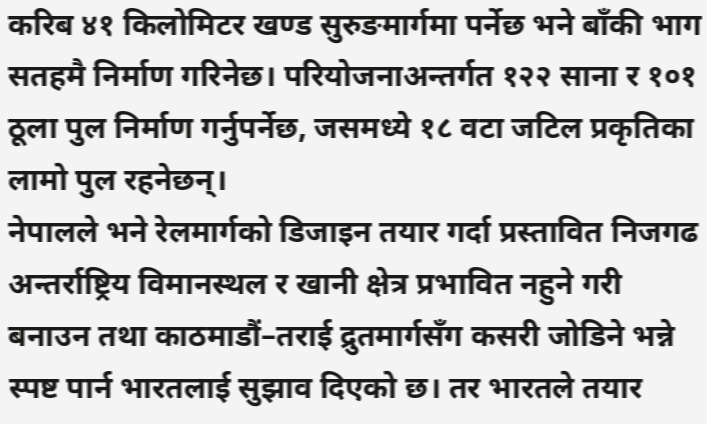करिब ४१ किलोमिटर खण्ड सुरुङमार्गमा पर्नेछ भने बाँकी भाग सतहमै निर्माण गरिनेछ। परियोजनाअन्तर्गत १२२ साना र १०१ ठूला पुल निर्माण गर्नुपर्नेछ, जसमध्ये १८ वटा जटिल प्रकृतिका लामो पुल रहनेछन्।
नेपालले भने रेलमार्गको डिजाइन तयार गर्दा प्रस्तावित निजगढ अन्तर्राष्ट्रिय विमानस्थल र खानी क्षेत्र प्रभावित नहुने गरी बनाउन तथा काठमाडौं–तराई द्रुतमार्गसँग कसरी जोडिने भन्ने स्पष्ट पार्न भारतलाई सुझाव दिएको छ। तर भारतले तयार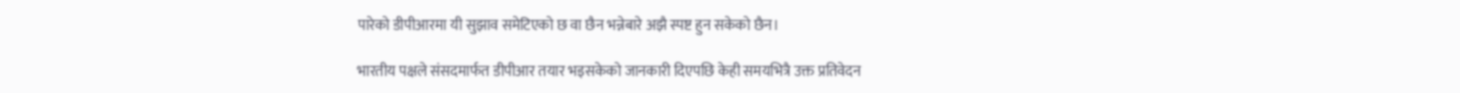पारेको डीपीआरमा यी सुझाव समेटिएको छ वा छैन भन्नेबारे अझै स्पष्ट हुन सकेको छैन।

भारतीय पक्षले संसदमार्फत डीपीआर तयार भइसकेको जानकारी दिएपछि केही समयभित्रै उक्त प्रतिवेदन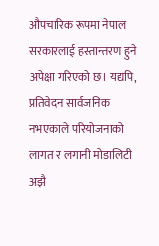औपचारिक रूपमा नेपाल सरकारलाई हस्तान्तरण हुने अपेक्षा गरिएको छ। यद्यपि, प्रतिवेदन सार्वजनिक नभएकाले परियोजनाको लागत र लगानी मोडालिटी अझै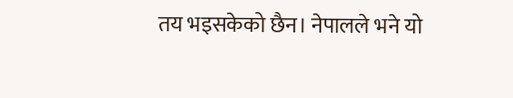तय भइसकेको छैन। नेपालले भने यो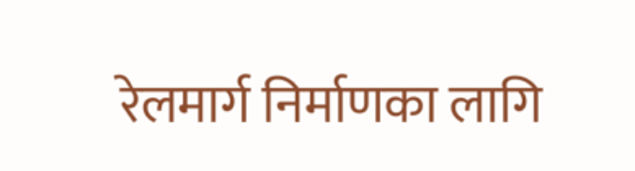रेलमार्ग निर्माणका लागि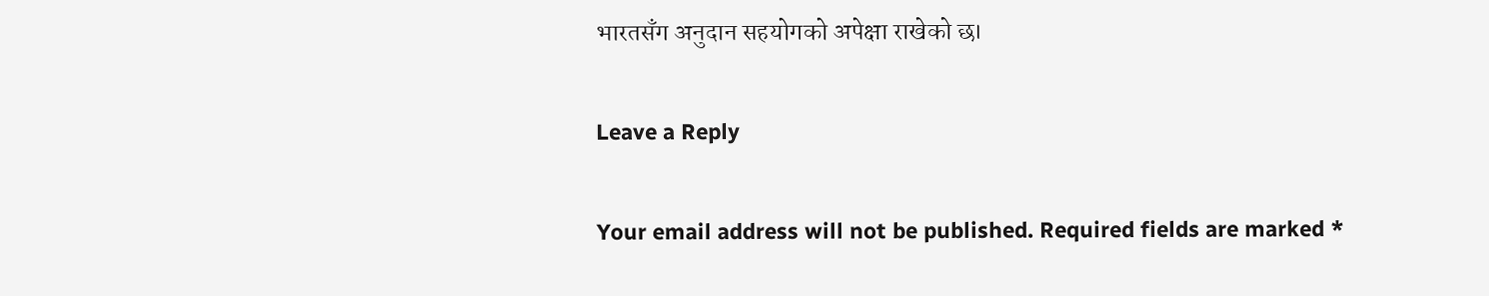भारतसँग अनुदान सहयोगको अपेक्षा राखेको छ।

Leave a Reply

Your email address will not be published. Required fields are marked *